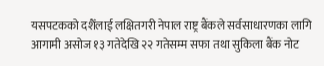यसपटकको दशैँलाई लक्षितगरी नेपाल राष्ट्र बैंकले सर्वसाधारणका लागि आगामी असोज १३ गतेदेखि २२ गतेसम्म सफा तथा सुकिला बैंक नोट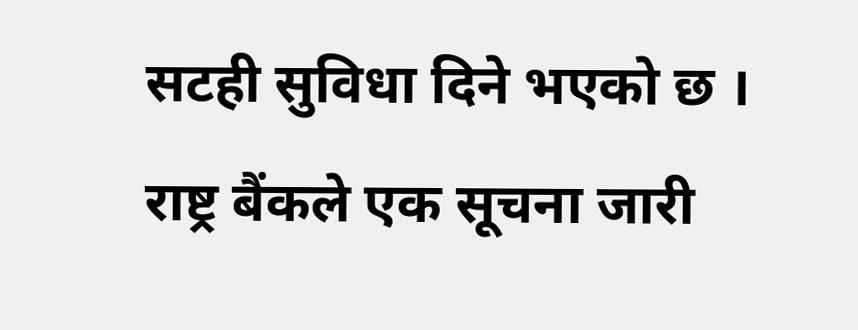सटही सुविधा दिने भएको छ ।
राष्ट्र बैंकले एक सूचना जारी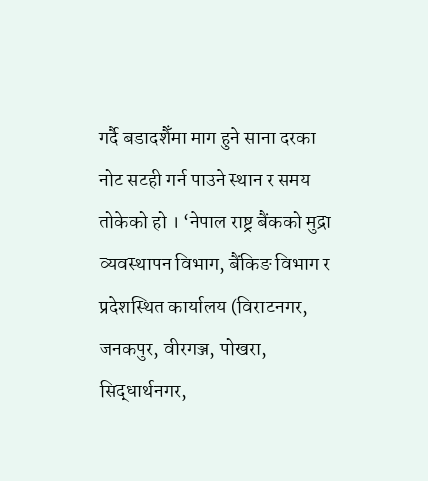गर्दै बडादशैँमा माग हुने साना दरका नोट सटही गर्न पाउने स्थान र समय तोकेको हो । ‘नेपाल राष्ट्र बैंकको मुद्रा व्यवस्थापन विभाग, बैंकिङ विभाग र प्रदेशस्थित कार्यालय (विराटनगर, जनकपुर, वीरगञ्ज, पोखरा, सिद्धार्थनगर,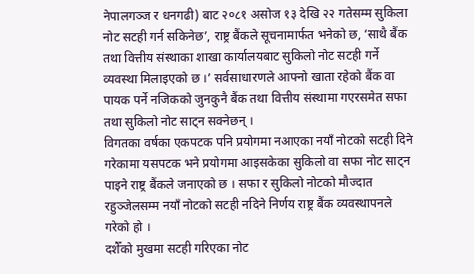नेपालगञ्ज र धनगढी) बाट २०८१ असोज १३ देखि २२ गतेसम्म सुकिला नोट सटही गर्न सकिनेछ’, राष्ट्र बैंकले सूचनामार्फत भनेको छ, ‘साथै बैंक तथा वित्तीय संस्थाका शाखा कार्यालयबाट सुकिलो नोट सटही गर्ने व्यवस्था मिलाइएको छ ।’ सर्वसाधारणले आफ्नो खाता रहेको बैंक वा पायक पर्ने नजिकको जुनकुनै बैंक तथा वित्तीय संस्थामा गएरसमेत सफा तथा सुकिलो नोट साट्न सक्नेछन् ।
विगतका वर्षका एकपटक पनि प्रयोगमा नआएका नयाँ नोटको सटही दिने गरेकामा यसपटक भने प्रयोगमा आइसकेका सुकिलो वा सफा नोट साट्न पाइने राष्ट्र बैंकले जनाएको छ । सफा र सुकिलो नोटको मौज्दात रहुञ्जेलसम्म नयाँ नोटको सटही नदिने निर्णय राष्ट्र बैंक व्यवस्थापनले गरेको हो ।
दशैँको मुखमा सटही गरिएका नोट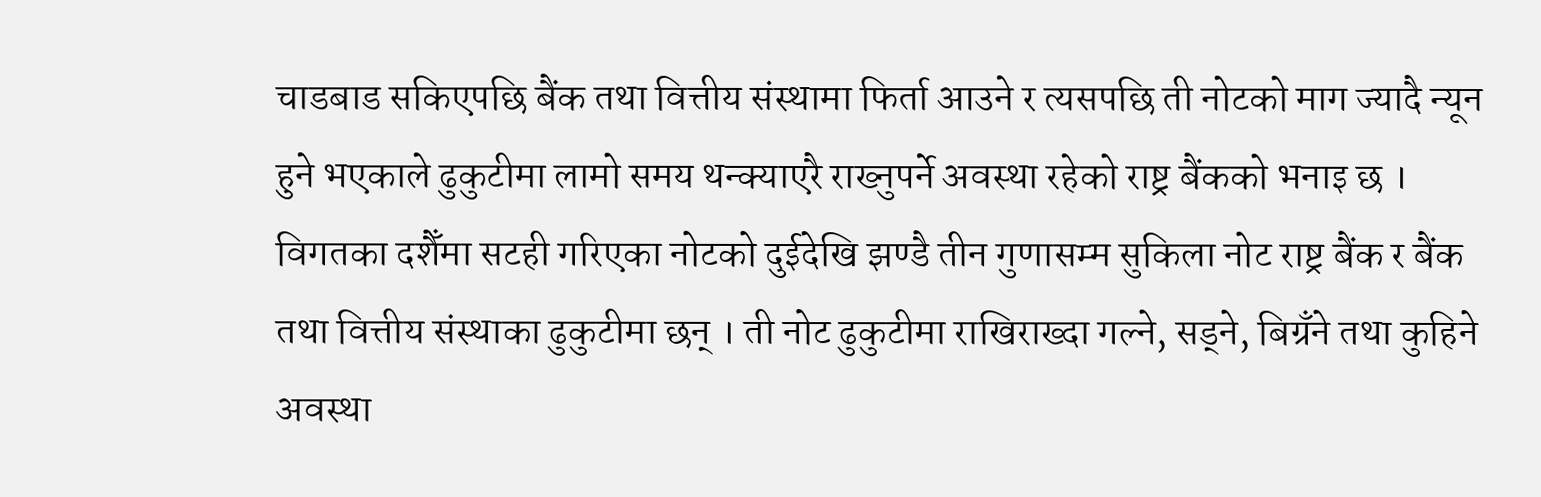चाडबाड सकिएपछि बैंक तथा वित्तीय संस्थामा फिर्ता आउने र त्यसपछि ती नोटको माग ज्यादै न्यून हुने भएकाले ढुकुटीमा लामो समय थन्क्याएरै राख्नुपर्ने अवस्था रहेको राष्ट्र बैंकको भनाइ छ । विगतका दशैँमा सटही गरिएका नोटको दुईदेखि झण्डै तीन गुणासम्म सुकिला नोट राष्ट्र बैंक र बैंक तथा वित्तीय संस्थाका ढुकुटीमा छन् । ती नोट ढुकुटीमा राखिराख्दा गल्ने, सड्ने, बिग्रँने तथा कुहिने अवस्था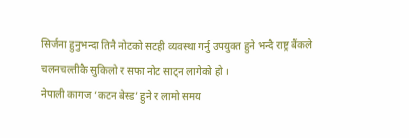सिर्जना हुनुभन्दा तिनै नोटको सटही व्यवस्था गर्नु उपयुक्त हुने भन्दै राष्ट्र बैंकले चलनचल्तीकै सुकिलो र सफा नोट साट्न लागेको हो ।
नेपाली कागज ‘कटन बेस्ड’ हुने र लामो समय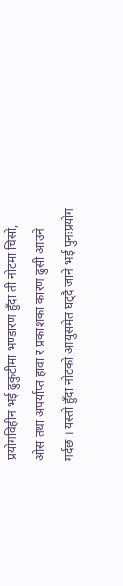प्रयोगविहीन भई ढुकुटीमा भण्डारण हुँदा ती नोटमा चिसो, ओस तथा अपर्याप्त हावा र प्रकाशका कारण ढुसी आउने गर्दछ । यस्तो हुँदा नोटको आयुसमेत घट्दै जाने भई पुनःप्रयोग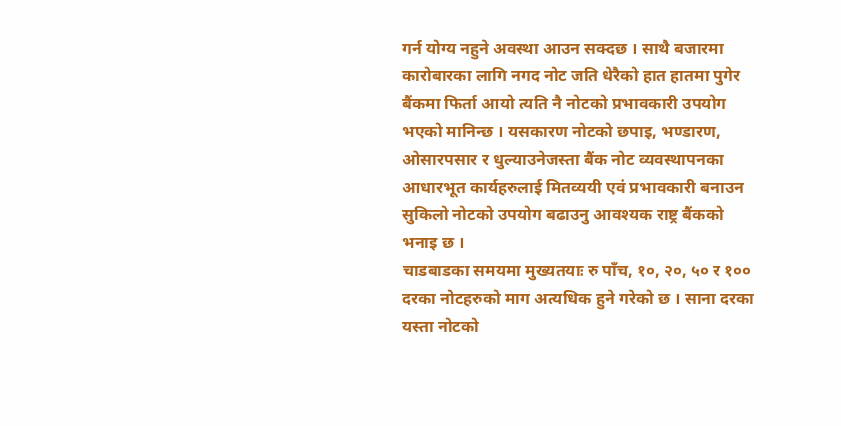गर्न योग्य नहुने अवस्था आउन सक्दछ । साथै बजारमा कारोबारका लागि नगद नोट जति धेरैको हात हातमा पुगेर बैंकमा फिर्ता आयो त्यति नै नोटको प्रभावकारी उपयोग भएको मानिन्छ । यसकारण नोटको छपाइ, भण्डारण, ओसारपसार र धुल्याउनेजस्ता बैंक नोट व्यवस्थापनका आधारभूत कार्यहरुलाई मितव्ययी एवं प्रभावकारी बनाउन सुकिलो नोटको उपयोग बढाउनु आवश्यक राष्ट्र बैंकको भनाइ छ ।
चाडबाडका समयमा मुख्यतयाः रु पाँच, १०, २०, ५० र १०० दरका नोटहरुको माग अत्यधिक हुने गरेको छ । साना दरका यस्ता नोटको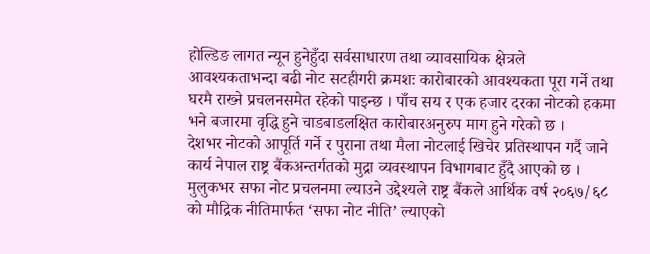होल्डिङ लागत न्यून हुनेहुँदा सर्वसाधारण तथा व्यावसायिक क्षेत्रले आवश्यकताभन्दा बढी नोट सटहीगरी क्रमशः कारोबारको आवश्यकता पूरा गर्ने तथा घरमै राख्ने प्रचलनसमेत रहेको पाइन्छ । पाँच सय र एक हजार दरका नोटको हकमा भने बजारमा वृद्धि हुने चाडबाडलक्षित कारोबारअनुरुप माग हुने गरेको छ ।
देशभर नोटको आपूर्ति गर्ने र पुराना तथा मैला नोटलाई खिचेर प्रतिस्थापन गर्दै जाने कार्य नेपाल राष्ट्र बैंकअन्तर्गतको मुद्रा व्यवस्थापन विभागबाट हुँदै आएको छ । मुलुकभर सफा नोट प्रचलनमा ल्याउने उद्देश्यले राष्ट्र बैंकले आर्थिक वर्ष २०६७/६८ को मौद्रिक नीतिमार्फत ‘सफा नोट नीति’ ल्याएको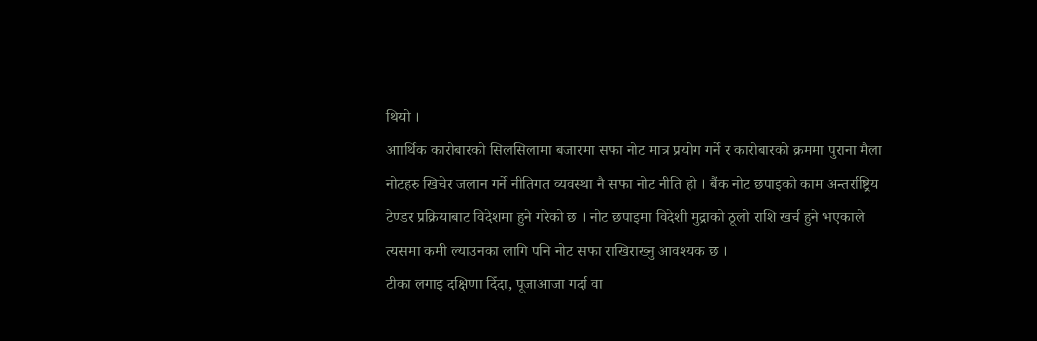थियो ।
आार्थिक कारोबारको सिलसिलामा बजारमा सफा नोट मात्र प्रयोग गर्ने र कारोबारको क्रममा पुराना मैला नोटहरु खिचेर जलान गर्ने नीतिगत व्यवस्था नै सफा नोट नीति हो । बैंक नोट छपाइको काम अन्तर्राष्ट्रिय टेण्डर प्रक्रियाबाट विदेशमा हुने गरेको छ । नोट छपाइमा विदेशी मुद्राको ठूलो राशि खर्च हुने भएकाले त्यसमा कमी ल्याउनका लागि पनि नोट सफा राखिराख्नु आवश्यक छ ।
टीका लगाइ दक्षिणा दिँदा, पूजाआजा गर्दा वा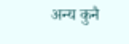अन्य कुनै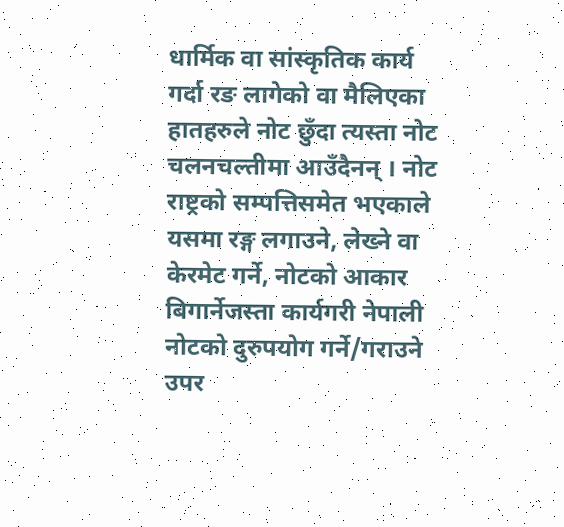धार्मिक वा सांस्कृतिक कार्य गर्दा रङ लागेको वा मैलिएका हातहरुले नोट छुँदा त्यस्ता नोट चलनचल्तीमा आउँदैनन् । नोट राष्ट्रको सम्पत्तिसमेत भएकाले यसमा रङ्ग लगाउने, लेख्ने वा केरमेट गर्ने, नोटको आकार बिगार्नेजस्ता कार्यगरी नेपाली नोटको दुरुपयोग गर्ने/गराउने उपर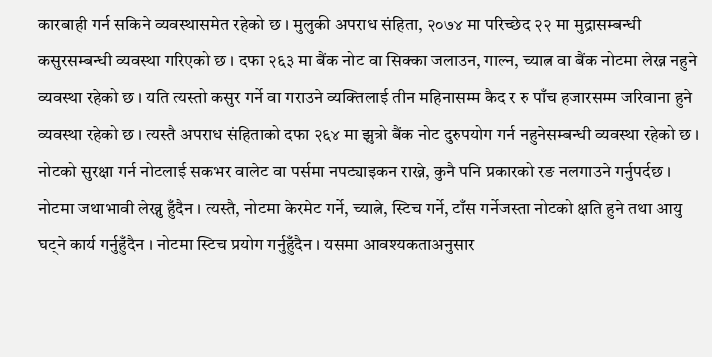कारबाही गर्न सकिने व्यवस्थासमेत रहेको छ । मुलुकी अपराध संहिता, २०७४ मा परिच्छेद २२ मा मुद्रासम्बन्धी कसुरसम्बन्धी व्यवस्था गरिएको छ । दफा २६३ मा बैंक नोट वा सिक्का जलाउन, गाल्न, च्यात्न वा बैंक नोटमा लेख्न नहुने व्यवस्था रहेको छ । यति त्यस्तो कसुर गर्ने वा गराउने व्यक्तिलाई तीन महिनासम्म कैद र रु पाँच हजारसम्म जरिवाना हुने व्यवस्था रहेको छ । त्यस्तै अपराध संहिताको दफा २६४ मा झुत्रो बैंक नोट दुरुपयोग गर्न नहुनेसम्बन्धी व्यवस्था रहेको छ ।
नोटको सुरक्षा गर्न नोटलाई सकभर वालेट वा पर्समा नपट्याइकन राख्ने, कुनै पनि प्रकारको रङ नलगाउने गर्नुपर्दछ । नोटमा जथाभावी लेख्नु हुँदैन । त्यस्तै, नोटमा केरमेट गर्ने, च्यात्ने, स्टिच गर्ने, टाँस गर्नेजस्ता नोटको क्षति हुने तथा आयु घट्ने कार्य गर्नुहुँदैन । नोटमा स्टिच प्रयोग गर्नुहुँदैन । यसमा आवश्यकताअनुसार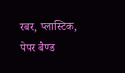रबर, प्लास्टिक, पेपर बैण्ड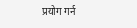प्रयोग गर्न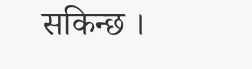सकिन्छ ।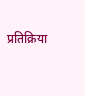प्रतिक्रिया